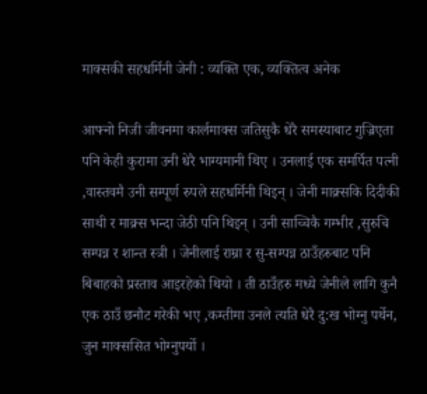माक्सकी सहधर्मिनी जेनी : व्यक्ति एक, व्यक्तित्व अनेक

आफ्नो निजी जीवनमा कार्लमाक्स जतिसुकै धेरै समस्याबाट गुज्रिएता पनि केही कुरामा उनी धेरै भाग्यमानी थिए । उनलाई एक समर्पित पत्नी ,वास्तवमै उनी सम्पूर्ण रुपले सहधर्मिनी थिइन् । जेनी माक्र्सकि दिदीकी साथी र माक्र्स भन्दा जेठी पनि थिइन् । उनी साच्चिकै गम्भीर ,सुरुचि सम्पन्न र शान्त स्त्री । जेनीलाई राम्रा र सु-सम्पन्न ठाउँहरुबाट पनि बिबाहको प्रस्ताव आइरहेको थियो । ती ठाउँहरु मध्ये जेनीले लागि कुनै एक ठाउँ छनौट गरेकी भए ,कम्तीमा उनले त्यति धेरै दु:ख भोग्नु पर्थेन, जुन माक्ससित भोग्नुपर्यो ।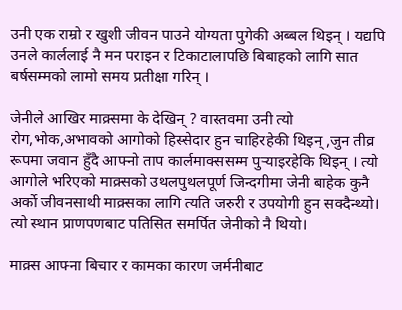उनी एक राम्रो र खुशी जीवन पाउने योग्यता पुगेकी अब्बल थिइन् । यद्यपि उनले कार्ललाई नै मन पराइन र टिकाटालापछि बिबाहको लागि सात बर्षसम्मको लामो समय प्रतीक्षा गरिन् ।

जेनीले आखिर माक्र्समा के देखिन् ? वास्तवमा उनी त्यो रोग,भोक,अभावको आगोको हिस्सेदार हुन चाहिरहेकी थिइन् ,जुन तीव्र रूपमा जवान हुँदै आफ्नो ताप कार्लमाक्ससम्म पुर्‍याइरहेकि थिइन् । त्यो आगोले भरिएको माक्र्सको उथलपुथलपूर्ण जिन्दगीमा जेनी बाहेक कुनै अर्को जीवनसाथी माक्र्सका लागि त्यति जरुरी र उपयोगी हुन सक्दैन्थ्यो। त्यो स्थान प्राणपणबाट पतिसित समर्पित जेनीको नै थियो।

माक्र्स आफ्ना बिचार र कामका कारण जर्मनीबाट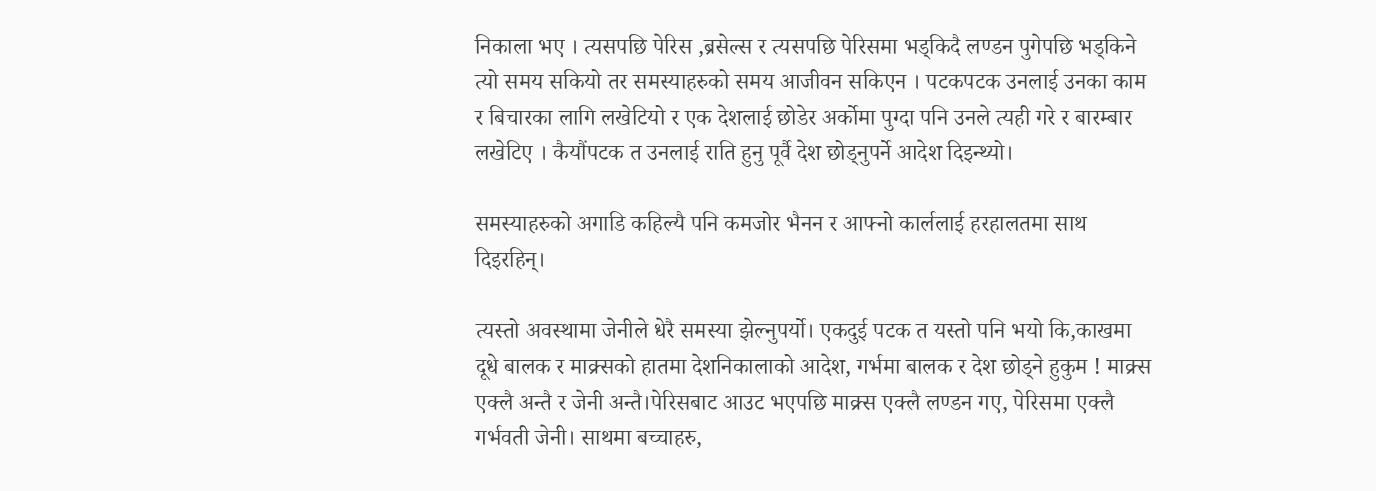निकाला भए । त्यसपछि पेरिस ,ब्रसेल्स र त्यसपछि पेरिसमा भड्किदै लण्डन पुगेपछि भड्किने त्यो समय सकियो तर समस्याहरुको समय आजीवन सकिएन । पटकपटक उनलाई उनका काम र बिचारका लागि लखेटियो र एक देशलाई छोडेर अर्कोमा पुग्दा पनि उनले त्यही गरे र बारम्बार लखेटिए । कैयौंपटक त उनलाई राति हुनु पूर्वै देश छोड्नुपर्ने आदेश दिइन्थ्यो।

समस्याहरुको अगाडि कहिल्यै पनि कमजोर भैनन र आफ्नो कार्ललाई हरहालतमा साथ दिइरहिन्।

त्यस्तो अवस्थामा जेनीले धेरै समस्या झेल्नुपर्यो। एकदुई पटक त यस्तो पनि भयो कि,काखमा दूधे बालक र माक्र्सको हातमा देशनिकालाको आदेश, गर्भमा बालक र देश छोड्ने हुकुम ! माक्र्स एक्लै अन्तै र जेनी अन्तै।पेरिसबाट आउट भएपछि माक्र्स एक्लै लण्डन गए, पेरिसमा एक्लै गर्भवती जेनी। साथमा बच्चाहरु,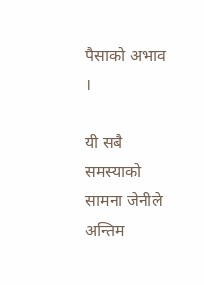पैसाको अभाव ।

यी सबै समस्याको सामना जेनीले अन्तिम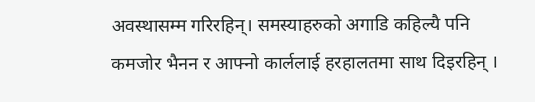अवस्थासम्म गरिरहिन्। समस्याहरुको अगाडि कहिल्यै पनि कमजोर भैनन र आफ्नो कार्ललाई हरहालतमा साथ दिइरहिन् ।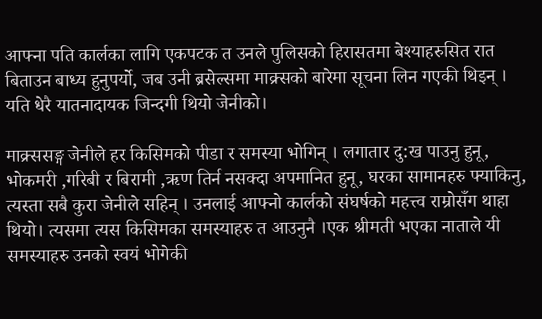आफ्ना पति कार्लका लागि एकपटक त उनले पुलिसको हिरासतमा बेश्याहरुसित रात बिताउन बाध्य हुनुपर्यो, जब उनी ब्रसेल्समा माक्र्सको बारेमा सूचना लिन गएकी थिइन् । यति धेरै यातनादायक जिन्दगी थियो जेनीको।

माक्र्ससङ्ग जेनीले हर किसिमको पीडा र समस्या भोगिन् । लगातार दु:ख पाउनु हुनू, भोकमरी ,गरिबी र बिरामी ,ऋण तिर्न नसक्दा अपमानित हुनू, घरका सामानहरु फ्याकिनु, त्यस्ता सबै कुरा जेनीले सहिन् । उनलाई आफ्नो कार्लको संघर्षको महत्त्व राम्रोसँग थाहा थियो। त्यसमा त्यस किसिमका समस्याहरु त आउनुनै ।एक श्रीमती भएका नाताले यी समस्याहरु उनको स्वयं भोगेकी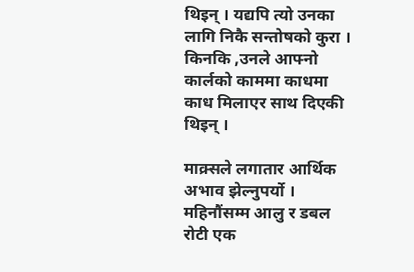थिइन् । यद्यपि त्यो उनका लागि निकै सन्तोषको कुरा । किनकि ,उनले आफ्नो कार्लको काममा काधमा काध मिलाएर साथ दिएकी थिइन् ।

माक्र्सले लगातार आर्थिक अभाव झेल्नुपर्यो । महिनौंसम्म आलु र डबल रोटी एक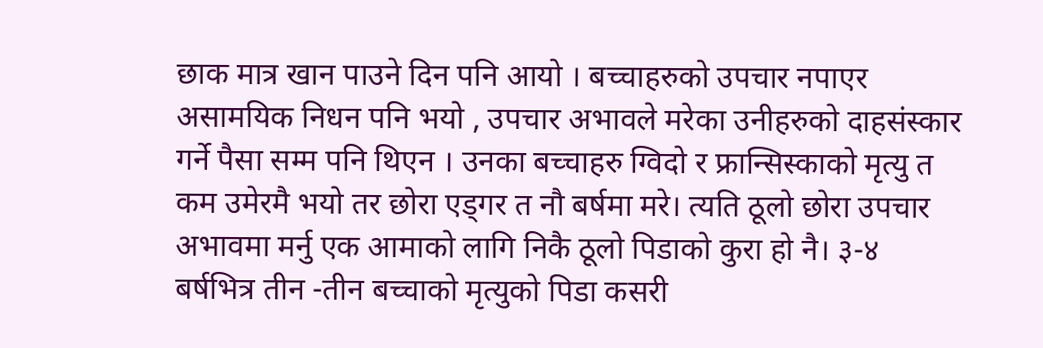छाक मात्र खान पाउने दिन पनि आयो । बच्चाहरुको उपचार नपाएर असामयिक निधन पनि भयो , उपचार अभावले मरेका उनीहरुको दाहसंस्कार गर्ने पैसा सम्म पनि थिएन । उनका बच्चाहरु ग्विदो र फ्रान्सिस्काको मृत्यु त कम उमेरमै भयो तर छोरा एड्गर त नौ बर्षमा मरे। त्यति ठूलो छोरा उपचार अभावमा मर्नु एक आमाको लागि निकै ठूलो पिडाको कुरा हो नै। ३-४ बर्षभित्र तीन -तीन बच्चाको मृत्युको पिडा कसरी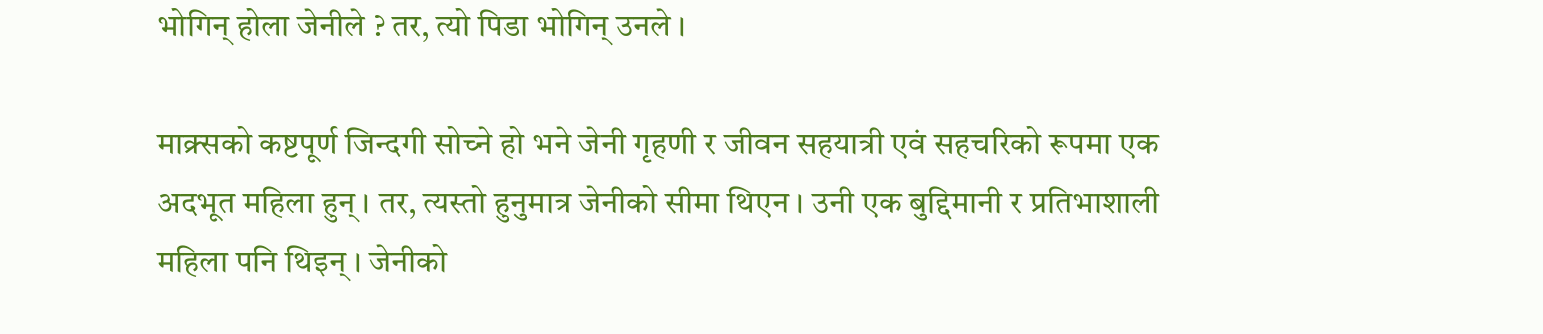भोगिन् होला जेनीले ? तर, त्यो पिडा भोगिन् उनले ।

माक्र्सको कष्टपूर्ण जिन्दगी सोच्ने हो भने जेनी गृहणी र जीवन सहयात्री एवं सहचरिको रूपमा एक अदभूत महिला हुन् । तर, त्यस्तो हुनुमात्र जेनीको सीमा थिएन । उनी एक बुद्दिमानी र प्रतिभाशाली महिला पनि थिइन् । जेनीको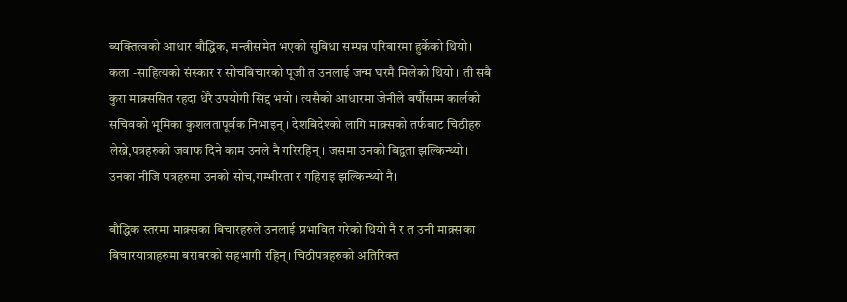ब्यक्तित्वको आधार बौद्धिक, मन्त्रीसमेत भएको सुबिधा सम्पन्न परिबारमा हुर्केको थियो। कला -साहित्यको संस्कार र सोचबिचारको पूजी त उनलाई जन्म घरमै मिलेको थियो । ती सबै कुरा माक्र्ससित रहदा धेरै उपयोगी सिद्द भयो । त्यसैको आधारमा जेनीले बर्षौसम्म कार्लको सचिवको भूमिका कुशलतापूर्वक निभाइन् । देशबिदेश्को लागि माक्र्सको तर्फबाट चिठीहरु लेख्ने,पत्रहरुको जवाफ दिने काम उनले नै गरिरहिन् । जसमा उनको बिद्वता झल्किन्थ्यो। उनका नीजि पत्रहरुमा उनको सोच,गम्भीरता र गहिराइ झल्किन्थ्यो नै।

बौद्धिक स्तरमा माक्र्सका बिचारहरुले उनलाई प्रभावित गरेको थियो नै र त उनी माक्र्सका बिचारयात्राहरुमा बराबरको सहभागी रहिन्। चिठीपत्रहरुको अतिरिक्त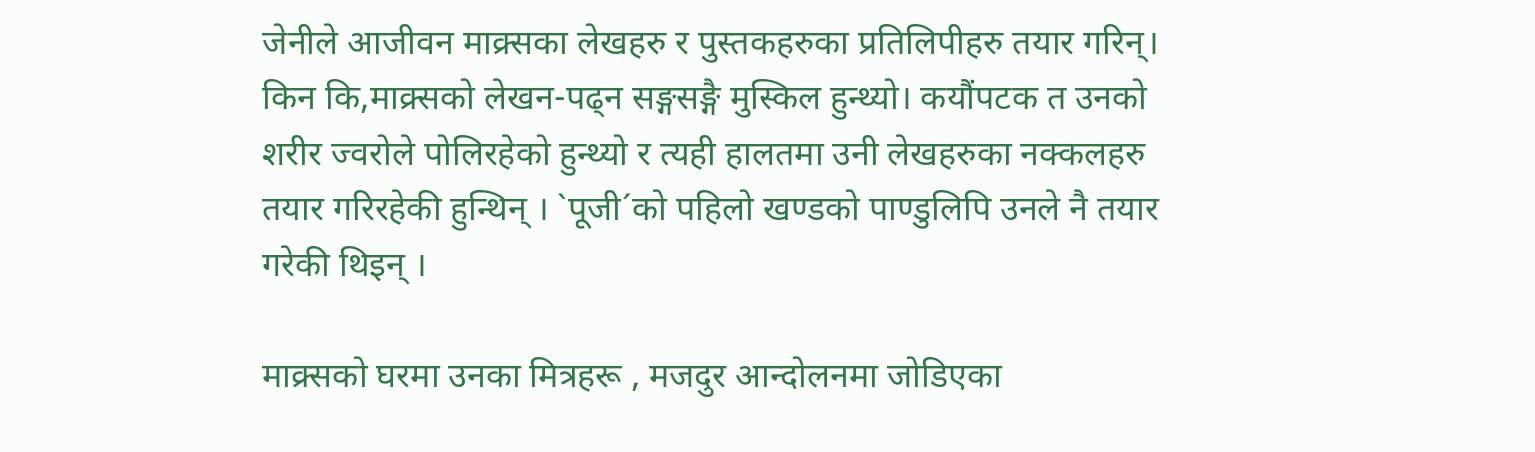जेनीले आजीवन माक्र्सका लेखहरु र पुस्तकहरुका प्रतिलिपीहरु तयार गरिन्। किन कि,माक्र्सको लेखन-पढ्न सङ्गसङ्गै मुस्किल हुन्थ्यो। कयौंपटक त उनको शरीर ज्वरोले पोलिरहेको हुन्थ्यो र त्यही हालतमा उनी लेखहरुका नक्कलहरु तयार गरिरहेकी हुन्थिन् । `पूजी´को पहिलो खण्डको पाण्डुलिपि उनले नै तयार गरेकी थिइन् ।

माक्र्सको घरमा उनका मित्रहरू , मजदुर आन्दोलनमा जोडिएका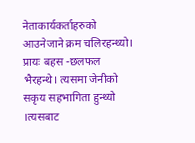नेताकार्यकर्ताहरुको आउनेजाने क्रम चलिरहन्थ्यो। प्रायः बहस -छलफल भैरहन्थे। त्यसमा जेनीको सकृय सहभागिता हुन्थ्यो ।त्यसबाट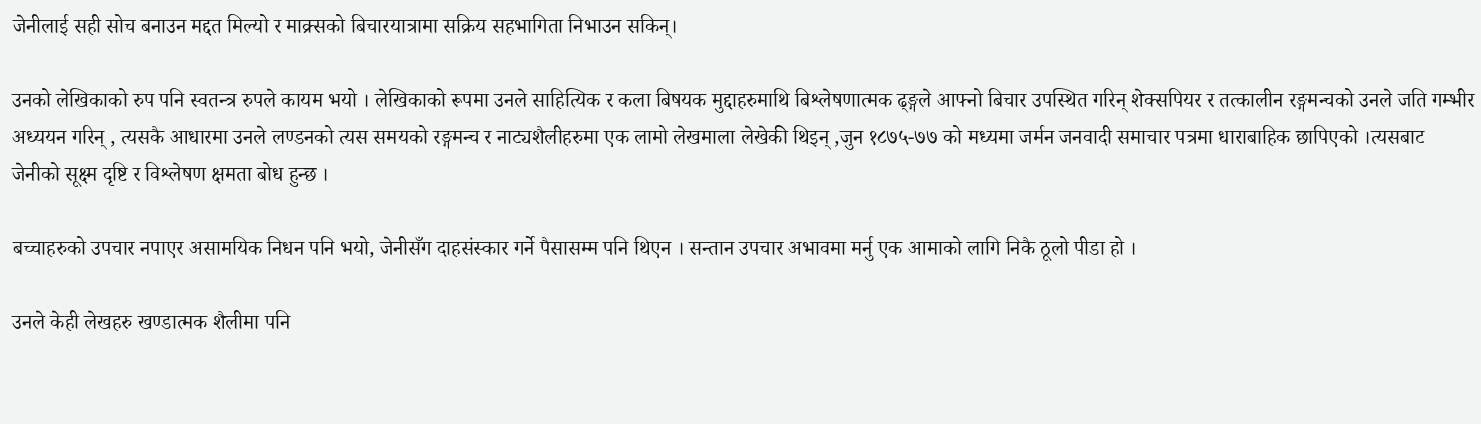जेनीलाई सही सोच बनाउन मद्दत मिल्यो र माक्र्सको बिचारयात्रामा सक्रिय सहभागिता निभाउन सकिन्।

उनको लेखिकाको रुप पनि स्वतन्त्र रुपले कायम भयो । लेखिकाको रूपमा उनले साहित्यिक र कला बिषयक मुद्दाहरुमाथि बिश्लेषणात्मक ढ्ङ्गले आफ्नो बिचार उपस्थित गरिन् शेक्सपियर र तत्कालीन रङ्गमन्चको उनले जति गम्भीर अध्ययन गरिन् , त्यसकै आधारमा उनले लण्डनको त्यस समयको रङ्गमन्च र नाट्यशैलीहरुमा एक लामो लेखमाला लेखेकी थिइन् ,जुन १८७५-७७ को मध्यमा जर्मन जनवादी समाचार पत्रमा धाराबाहिक छापिएको ।त्यसबाट जेनीको सूक्ष्म दृष्टि र विश्लेषण क्षमता बोध हुन्छ ।

बच्चाहरुको उपचार नपाएर असामयिक निधन पनि भयो, जेनीसँग दाहसंस्कार गर्ने पैसासम्म पनि थिएन । सन्तान उपचार अभावमा मर्नु एक आमाको लागि निकै ठूलो पीडा हो ।

उनले केही लेखहरु खण्डात्मक शैलीमा पनि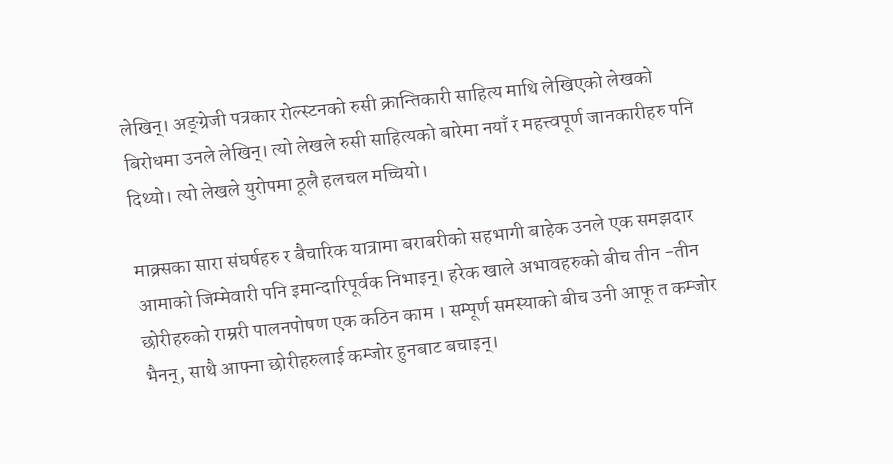लेखिन्। अङ्ग्रेजी पत्रकार रोल्स्टनको रुसी क्रान्तिकारी साहित्य माथि लेखिएको लेखको बिरोधमा उनले लेखिन्। त्यो लेखले रुसी साहित्यको बारेमा नयाँ र महत्त्वपूर्ण जानकारीहरु पनि दिथ्यो। त्यो लेखले युरोपमा ठूलै हलचल मच्चियो।

माक्र्सका सारा संघर्षहरु र बैचारिक यात्रामा बराबरीको सहभागी बाहेक उनले एक समझदार आमाको जिम्मेवारी पनि इमान्दारिपूर्वक निभाइन्। हरेक खाले अभावहरुको बीच तीन -तीन छोरीहरुको राम्ररी पालनपोषण एक कठिन काम । सम्पूर्ण समस्याको बीच उनी आफू त कम्जोर भैनन्, साथै आफ्ना छोरीहरुलाई कम्जोर हुनबाट बचाइन्।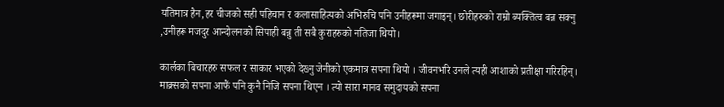यतिमात्र हैन,हर चीजको सही पहिचान र कलासाहित्यको अभिरुचि पनि उनीहरूमा जगाइन्। छोरीहरुको राम्रो ब्यक्तित्व बन्न सक्नु ,उनीहरू मजदुर आन्दोलनको सिपाही बन्नु ती सबै कुराहरुको नतिजा थियो।

कार्लका बिचारहरु सफल र साकार भएको देख्नु जेनीको एकमात्र सपना थियो । जीवनभरि उनले त्यही आशाको प्रतीक्षा गरिरहिन्। माक्र्सको सपना आफैं पनि कुनै निजि सपना थिएन । त्यो सारा मानव समुदायको सपना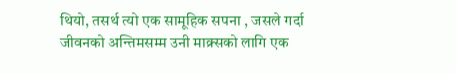थियो, तसर्थ त्यो एक सामूहिक सपना , जसले गर्दा जीवनको अन्तिमसम्म उनी माक्र्सको लागि एक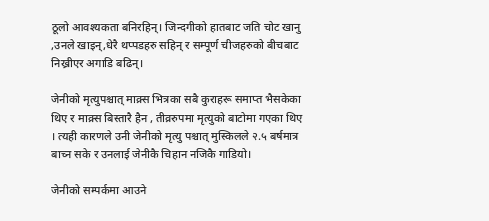ठूलो आवश्यकता बनिरहिन्। जिन्दगीको हातबाट जति चोट खानु ,उनले खाइन्,धेरै थप्पडहरु सहिन् र सम्पूर्ण चीजहरुको बीचबाट निख्रीएर अगाडि बढिन्।

जेनीको मृत्युपश्चात् माक्र्स भित्रका सबै कुराहरू समाप्त भैसकेका थिए र माक्र्स बिस्तारै हैन , तीव्ररुपमा मृत्युको बाटोमा गएका थिए । त्यही कारणले उनी जेनीको मृत्यु पश्चात् मुस्किलले २.५ बर्षमात्र बाच्न सके र उनलाई जेनीकै चिहान नजिकै गाडियो।

जेनीको सम्पर्कमा आउने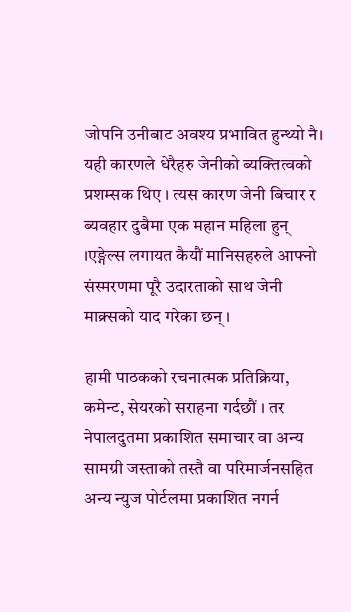जोपनि उनीबाट अवश्य प्रभावित हुन्थ्यो नै। यही कारणले धेरैहरु जेनीको ब्यक्तित्वको प्रशम्सक थिए । त्यस कारण जेनी बिचार र ब्यवहार दुबैमा एक महान महिला हुन् ।एङ्गेल्स लगायत कैयौं मानिसहरुले आफ्नो संस्मरणमा पूरै उदारताको साथ जेनी माक्र्सको याद गरेका छन् ।

हामी पाठकको रचनात्मक प्रतिक्रिया, कमेन्ट, सेयरको सराहना गर्दछौं । तर नेपालदुतमा प्रकाशित समाचार वा अन्य सामग्री जस्ताको तस्तै वा परिमार्जनसहित अन्य न्युज पोर्टलमा प्रकाशित नगर्न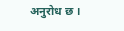अनुरोध छ ।